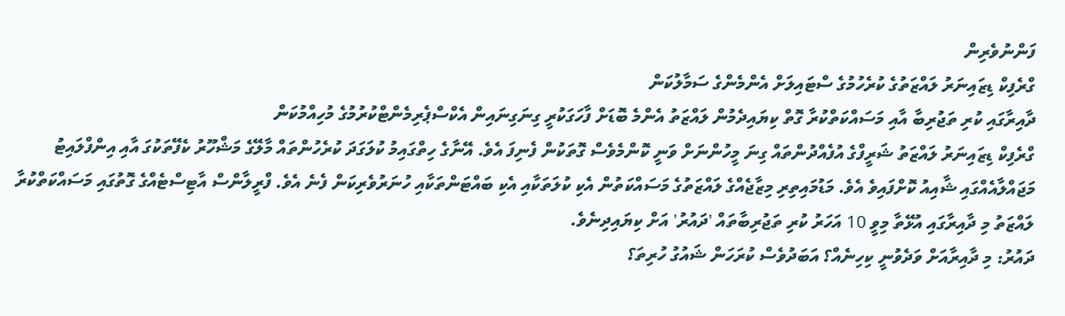ފަންނުވެރިން
ގްރެފިކް ޑިޒައިނަރު ލައްޒަތުގެ ކުރެހުމުގެ ސްޓައިލަށް އެންމެންގެ ސަމާލުކަން
ދާއިރާގައި ކުރި ތަޖުރިބާ އާއި މަސައްކަތްކުރާ ގޮތް ކިޔައިދެމުން ލައްޒަތު އެންމެ ބޮޑަށް ފާހަގަކުރީ ގިނަގިނައިން އެކްސްޕެރިމެންޓްކުރުމުގެ މުހިއްމުކަން
ގްރެފިކް ޑިޒައިނަރު ލައްޒަތު ޝަރީފްގެ އުފެއްދުންތައް ގިނަ މީހުންނަށް ވަނީ ކޮންމެވެސް ގޮތަކުން ފެނިފަ އެވެ. އޭނާގެ ހިތްގައިމު ކުލަގަދަ ކުރެހުންތައް މާލޭގެ މަޝްހޫރު ކެފޭތަކުގަ އާއި އިންފްލައިޓު މަޖައްލާއެއްގައި ޝާއިއު ކޮށްފައިވެ އެވެ. މަޑުމައިތިރި މިޒާޖެއްގެ ލައްޒަތުގެ މަސައްކަތުން އެކި ކުލަތަކާއި އެކި ބައްޓަންތަކާއި ހުނަރުވެރިކަން ފެނެ އެވެ. ފްރީލާންސް އާޓިސްޓެއްގެ ގޮތުގައި މަސައްކަތްކުރާ ލައްޒަތު މި ދާއިރާގައި އުޅޭތާ މިވީ 10 އަހަރު ކުރި ތަޖުރިބާތައް 'ދައުރު' އަށް ކިޔައިދިނެވެ.
ދައުރު: މި ދާއިރާއަށް ވަދެވުނީ ކިހިނެއް؟ އަބަދުވެސް ކުރަހަން ޝައުގު ހުރިތަ؟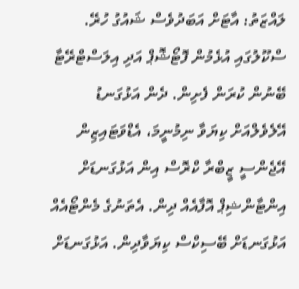ލައްޒަތު: އާޓަށް އަބަދުވެސް ޝައުގު ހުރޭ. ސްކޫލުގައި އުޅެމުން ފޮޓޯޝޮޕް އަދި އިލަސްޓްރޭޓާ ބޭނުން ކުރަން ފެށިން. ދެން އަޅުގަނޑު އޭލެވެލްއަށް ކިޔަވާ ނިމުނީމަ، އެޑްވަޓައިޒިން އޭޖެންސީ ޒީބްރާ ކްރޮސް އިން އަޅުގަނޑަށް އިންޓާންޝިޕް އޮފާއެއް ދިން. އެތަނުގެ މެންޓޯއެއް އަޅުގަނޑަށް ބޭސިކްސް ކިޔަވާދިން. އަޅުގަނޑަށް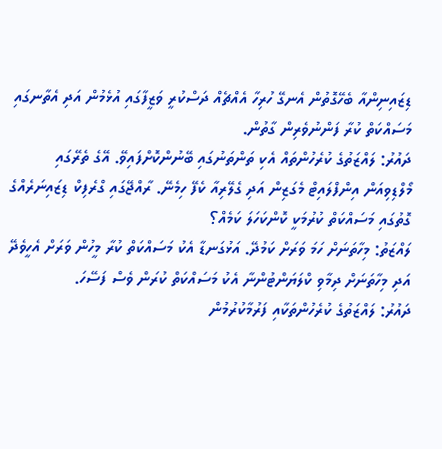ޑިޒައިނިންއާ ބެހޭގޮތުން އެނގޭ ހުރިހާ އެއްޗެއް ދަސްކުރީ ވަޒީފާގައި އުޅެމުން އަދި އެތާނގައި މަސައްކަތް ކުރާ ފަންނުވެރިން ގާތުން.
ދައުރު: ލައްޒަތުގެ ކުރެހުންތައް އެކި ތަންތަނުގައި ބޭނުންކޮށްފައިވޭ. އޭގެ ތެރޭގައި މޯލްޑިވިއަން އިންފްލައިޓް މެގަޒިން އަދި ގެލޭރިއާ ކެފޭ ހިމެނޭ. ރާއްޖޭގައި ގްރެފިކް ޑިޒައިނަރެއްގެ ގޮތުގައި މަސައްކަތް ކުރުމަކީ ކޮންކަހަލަ ކަމެއް؟
ލައްޒަތު: މިހާތަނަށް ހަމަ ވަރަށް ކަމުދޭ. އަޅުގަނޑާ އެކު މަސައްކަތް ކުރާ މީހުން ވަރަށް އެހީވެދޭ އަދި މިހާތަނަށް ދިމާވި ކްލަޔަންޓުންނާ އެކު މަސައްކަތް ކުރަން ވެސް ފަސޭހަ.
ދައުރު: ލައްޒަތުގެ ކުރެހުންތަކާއި ފަރުމާކުރުމުން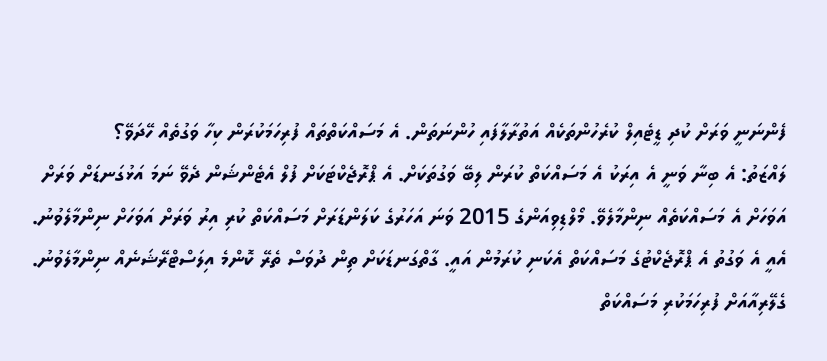ފެންނަނީ ވަރަށް ކުދި ޑީޓެއިލް ކުރެހުންތަކެއް އަތުރާލާފައި ހުންނަތަން. އެ މަސައްކަތްތައް ފުރިހަމަކުރަން ކިހާ ވަގުތެއް ހޭދަވޭ؟
ލައްޒަތު: އެ ބިނާ ވަނީ އެ އިރަކު އެ މަސައްކަތް ކުރަން ލިބޭ ވަގުތަކަށް. އެ ޕްރޮޖެކްޓަކަށް ފުލް އެޓެންޝަން ދެވޭ ނަމަ އަޅުގަނޑަށް ވަރަށް އަވަހަށް އެ މަސައްކަތެއް ނިންމާލެވޭ. މޯލްޑިވިއަންގެ 2015 ވަނަ އަހަރުގެ ކަލަންޑަރަށް މަސައްކަތް ކުރި އިރު ވަރަށް އަވަހަށް ނިންމާލެވުނު. އެއީ އެ ވަގުތު އެ ޕްރޮޖެކްޓުގެ މަސައްކަތް އެކަނި ކުރަމުން އައީ. ގާތްގަނޑަކަށް ތިން ދުވަސް ތެރޭ ކޮންމެ އިލަސްޓްރޭޝަނެއް ނިންމާލެވުނު. ގެލޭރިއާއަށް ފުރިހަމަކުރި މަސައްކަތް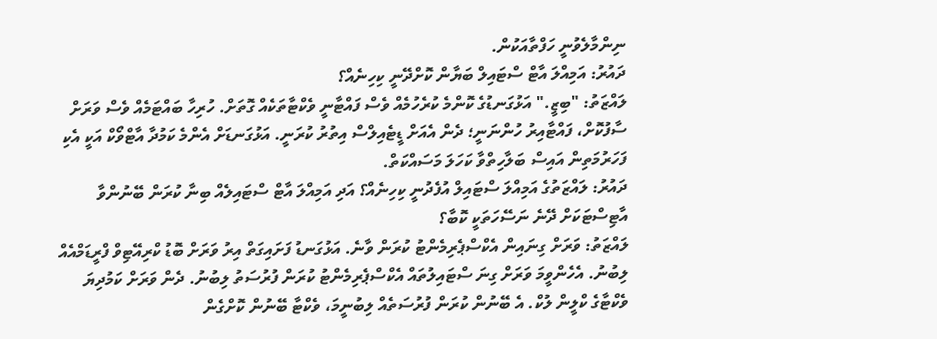ނިންމާލެވުނީ ހަފްތާއަކުން.
ދައުރު: އަމިއްލަ އާޓް ސްޓައިލް ބަޔާން ކޮށްދޭނީ ކިހިނެއް؟
ލައްޒަތު: "ބިޒީ." އަޅުގަނޑުގެ ކޮންމެ ކުރެހުމެއް ވެސް ފައްޓާނީ ވެކްޓާތަކެއް ގޮތަށް. ހުރިހާ ބައްޓަމެއް ވެސް ވަރަށް ސާފުކޮށް، ފައްޓާއިރު ހުންނަނީ؛ ދެން އެއަށް ޑީޓެއިލްސް އިތުރު ކުރަނީ. އަޅުގަނޑަށް އެންމެ ކަމުދާ އާޓްވޯކް އަކީ އެކި ފަހަރުމަތިން އައިސް ބަލާހިތްވާ ކަހަލަ މަސައްކަތް.
ދައުރު: ލައްޒަތުގެ އަމިއްލަ ސްޓައިލް އުފެދުނީ ކިހިނެއް؟ އަދި އަމިއްލަ އާޓް ސްޓައިލެއް ބިނާ ކުރަން ބޭނުންވާ އާޓިސްޓަކަށް ދޭނެ ނަސޭހަތަކީ ކޮބާ؟
ލައްޒަތު: ވަރަށް ގިނައިން އެކްސްޕެރިމެންޓު ކުރަން ވާނެ. އަޅުގަނޑު ފަށައިގަތް އިރު ވަރަށް ބޮޑު ކްރިއޭޓިވް ފްރީޑަމްއެއް ލިބުނު. އެހެންވީމަ ވަރަށް ގިނަ ސްޓައިލުތައް އެކްސްޕެރިމެންޓު ކުރަން ފުރުސަތު ލިބުނު. ދެން ވަރަށް ކަމުދިޔަ ވެކްޓާގެ ކްލީން ލުކް. އެ ބޭނުން ކުރަން ފުރުސަތެއް ލިބުނީމަ، ވެކްޓާ ބޭނުން ކޮށްގެން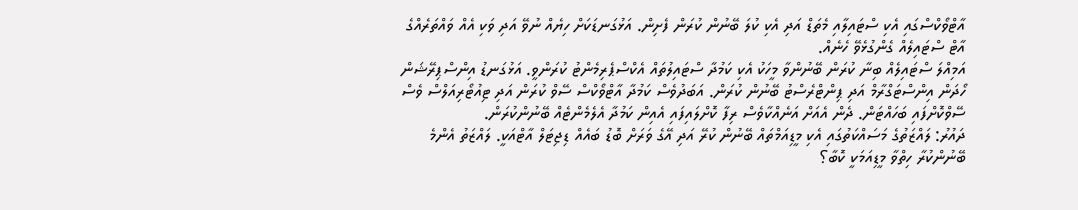އާޓްވޯކްސްގައި އެކި ސްޓައިލާއި މެތަޑް އަދި އެކި ކުލަ ބޭނުން ކުރަން ފެށިން. އަޅުގަނޑަކަށް ހިޔެއް ނުވޭ އަދި ވަކި އެއް ވައްތަރެއްގެ އާޓް ސްޓައިލެއް ގެންގުޅެވޭ ހެނެއް.
އަމިއްލަ ސްޓައިލެއް ބިނާ ކުރަން ބޭނުންވާ މީހަކު އެކި ކަމުދާ ސްޓައިލުތައް އެކްސްޕެރިމެންޓު ކުރަންވީ. އަޅުގަނޑު އިންސްޕިރޭޝަން ހޯދަން އިންސްޓަގްރާމް އަދި ޕިންޓްރެސްޓު ބޭނުން ކުރަން. އަބަދުވެސް ކަމުދާ އާޓްވޯކްސް ސޭވް ކުރަން އަދި ޓިއުޓޯރިއަލްސް ވެސް ސޭވްކޮށްފައި ބަހައްޓަން. ދެން އެއަށް އަނެއްކާވެސް ރިފާ ކޮށްލައިފައި އެއިން ކަމުދާ އެލެމެންޓެއް ބޭނުންކުރަން.
ދައުރު: ލައްޒަތުގެ މަސައްކަތުގައި އެކި މީޑިއަމްތައް ބޭނުން ކުރޭ އަދި އޭގެ ވަރަށް ބޮޑު ބައެއް ޑިޖިޓަލް އާޓްއަކީ. ލައްޒަތު އެންމެ ބޭނުންކުރާ ހިތްވާ މީޑިއަމަކީ ކޮބާ؟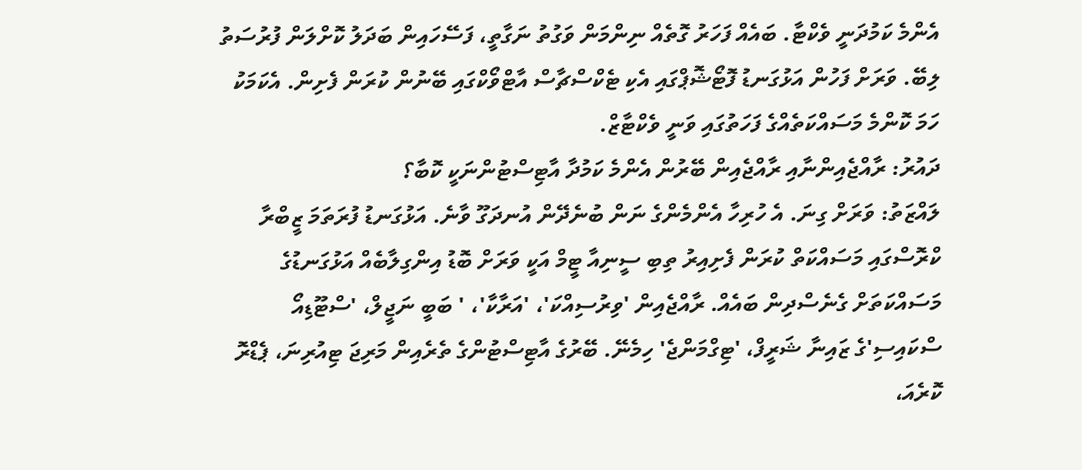އެންމެ ކަމުދަނީ ވެކްޓާ. ބައެއް ފަހަރު ގޮތެއް ނިންމަން ވަގުތު ނަގާތީ، ފަސޭހައިން ބަދަލު ކޮށްލަން ފުރުސަތު ލިބޭ. ވަރަށް ފަހުން އަޅުގަނޑު ފޮޓޯޝޮޕްގައި އެކި ޓެކްސްޗާސް އާޓްވޯކްގައި ބޭނުން ކުރަން ފެށިން. އެކަމަކު ހަމަ ކޮންމެ މަސައްކަތެއްގެ ފަހަތުގައި ވަނީ ވެކްޓާޒް.
ދައުރު: ރާއްޖެއިންނާއި ރާއްޖެއިން ބޭރުން އެންމެ ކަމުދާ އާޓިސްޓުންނަކީ ކޮބާ؟
ލައްޒަތު: ވަރަށް ގިނަ. އެ ހުރިހާ އެންމެންގެ ނަން ބުނެދޭން އުނދަގޫ ވާނެ. އަޅުގަނޑު ފުރަތަމަ ޒީބްރާ ކްރޮސްގައި މަސައްކަތް ކުރަން ފެށިއިރު ތިބި ސީނިއާ ޓީމް އަކީ ވަރަށް ބޮޑު އިންގިލާބެއް އަޅުގަނޑުގެ މަސައްކަތަށް ގެނެސްދިން ބައެއް. ރާއްޖެއިން 'ވިރުސިއްކަ'، 'އަރާކާ'، ' ބަބީ ނަޖީލް، 'ސްޓޫޑިއޯ ސްކައިސި'ގެ ޒައިނާ ޝަރީފް، 'ޓިގްމަންޖެ' ހިމެނޭ. ބޭރުގެ އާޓިސްޓުންގެ ތެރެއިން މަރިޖަ ޓިއުރިނަ، ޕެޑްރޮ ކޮރެއަ،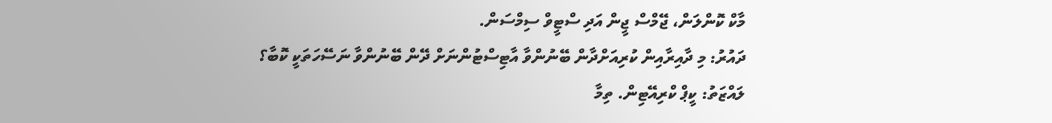މާކް ކޮންލަން، ޖޭމްސް ޖީން އަދި ސްޓީވް ސިމްސަން.
ދައުރު: މި ދާއިރާއިން ކުރިއަށްދާން ބޭނުންވާ އާޓިސްޓުންނަށް ދޭން ބޭނުންވާ ނަސޭހަތަކީ ކޮބާ؟
ލައްޒަތު: ކީޕް ކްރިއޭޓިން. ތިމާ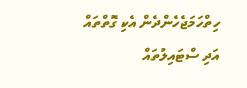ހިތްހަމަޖެހެންދެން އެކި ގޮތްތައް އަދި ސްޓައިލުތައް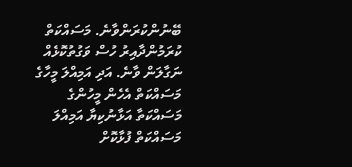ބޭނުންކުރަންވާނެ. މަސައްކަތް ކުރަމުންދާއިރު ހުސް ވަގުތުކޮޅެއް ނަގާލަން ވާނެ. އަދި އަމިއްލަ މީހާގެ މަސައްކަތް އެހެން މީހުންގެ މަސައްކަތާ އަޅާނުކިޔާ އަމިއްލަ މަސައްކަތް ފުޅާކޮށް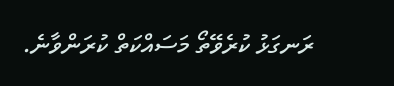ރަނގަޅު ކުރެވޭތޯ މަސައްކަތް ކުރަންވާނެ.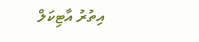އިތުރު އާޓިކަލް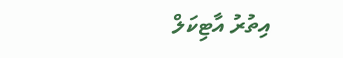އިތުރު އާޓިކަލް